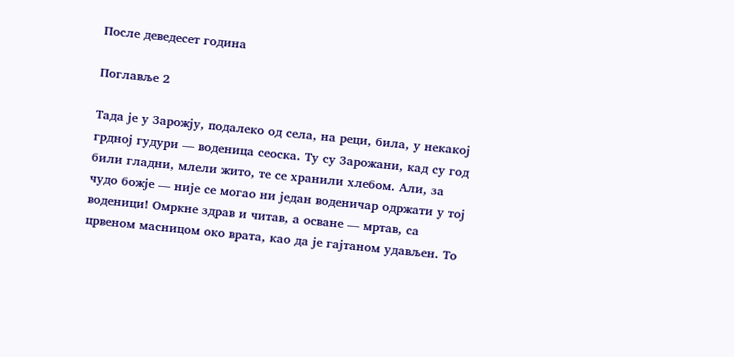После деведесет година

Поглавље 2

Тада је у Зарожју, подалеко од села, на реци, била, у некакој грдној гудури — воденица сеоска. Ту су Зарожани, кад су год били гладни, млели жито, те се хранили хлебом. Али, за чудо божје — није се могао ни један воденичар одржати у тој воденици! Омркне здрав и читав, а осване — мртав, са црвеном масницом око врата, као да је гајтаном удављен. То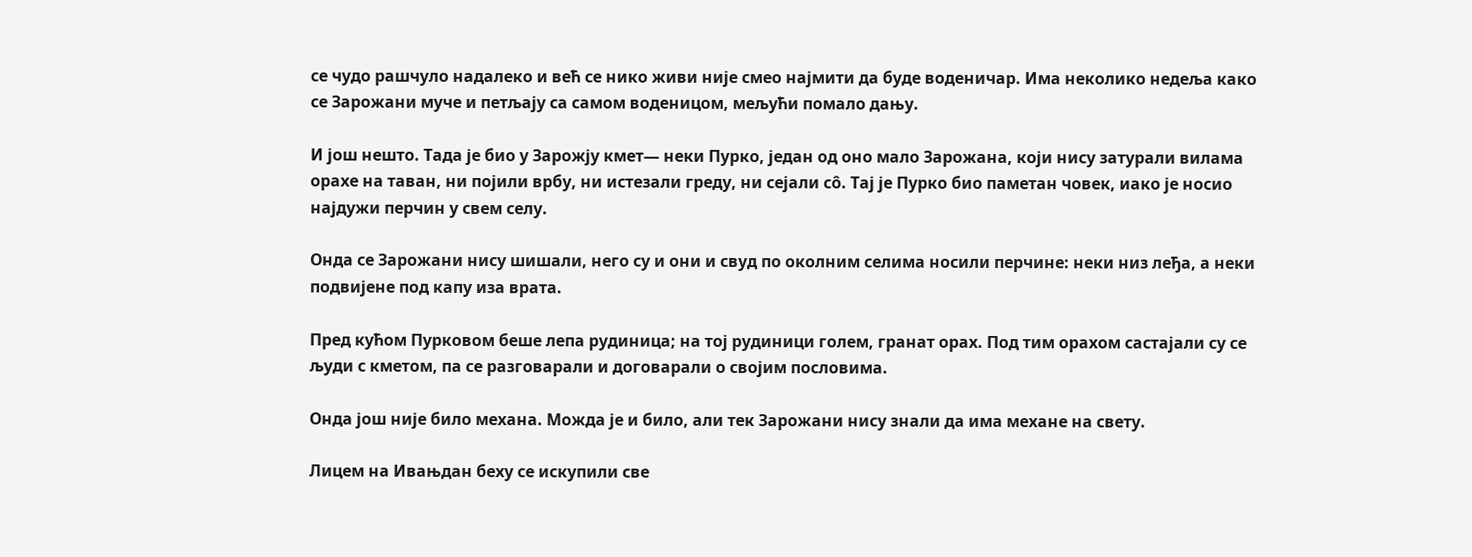се чудо рашчуло надалеко и већ се нико живи није смео најмити да буде воденичар. Има неколико недеља како се Зарожани муче и петљају са самом воденицом, мељући помало дању.

И још нешто. Тада је био у Зарожју кмет— неки Пурко, један од оно мало Зарожана, који нису затурали вилама орахе на таван, ни појили врбу, ни истезали греду, ни сејали со̂. Тај је Пурко био паметан човек, иако је носио најдужи перчин у свем селу.

Онда се Зарожани нису шишали, него су и они и свуд по околним селима носили перчине: неки низ леђа, а неки подвијене под капу иза врата.

Пред кућом Пурковом беше лепа рудиница; на тој рудиници голем, гранат орах. Под тим орахом састајали су се људи с кметом, па се разговарали и договарали о својим пословима.

Онда још није било механа. Можда је и било, али тек Зарожани нису знали да има механе на свету.

Лицем на Ивањдан беху се искупили све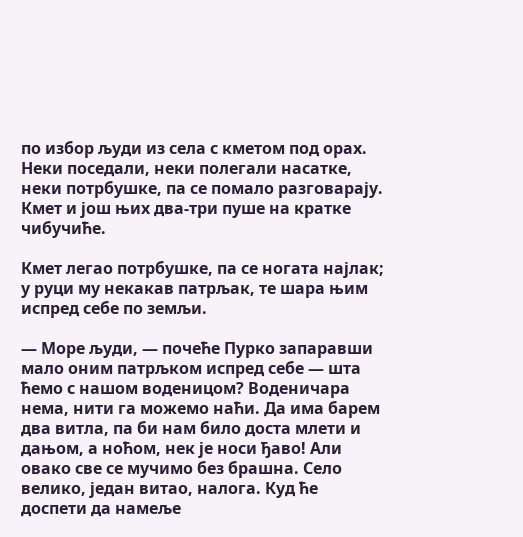по избор људи из села с кметом под орах. Неки поседали, неки полегали насатке, неки потрбушке, па се помало разговарају. Кмет и још њих два-три пуше на кратке чибучиће.

Кмет легао потрбушке, па се ногата најлак; у руци му некакав патрљак, те шара њим испред себе по земљи.

— Море људи, — почеће Пурко запаравши мало оним патрљком испред себе — шта ћемо с нашом воденицом? Воденичара нема, нити га можемо наћи. Да има барем два витла, па би нам било доста млети и дањом, а ноћом, нек је носи ђаво! Али овако све се мучимо без брашна. Село велико, један витао, налога. Куд ће доспети да намеље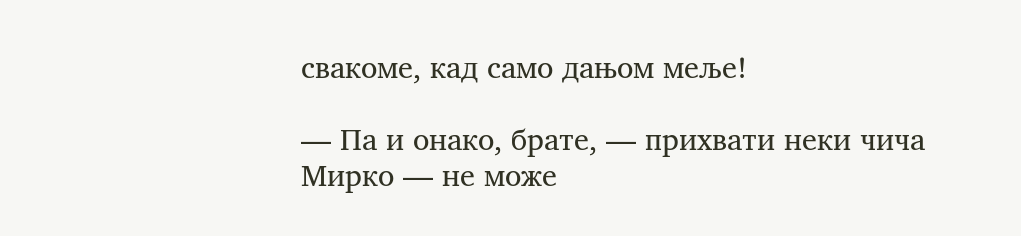свакоме, кад само дањом меље!

— Па и онако, брате, — прихвати неки чича Мирко — не може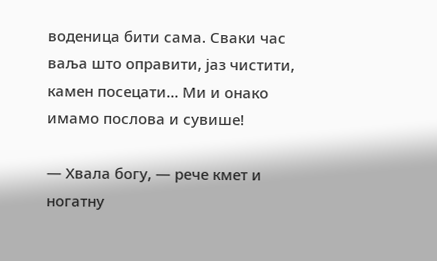воденица бити сама. Сваки час ваља што оправити, јаз чистити, камен посецати… Ми и онако имамо послова и сувише!

— Хвала богу, — рече кмет и ногатну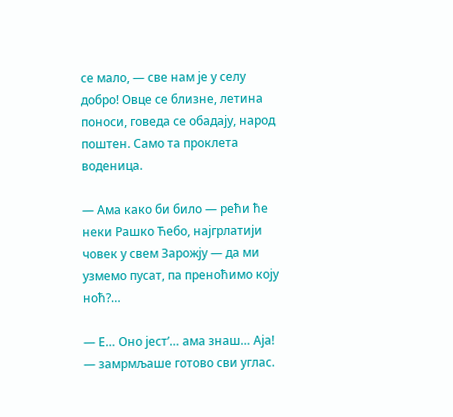се мало, — све нам је у селу добро! Овце се близне, летина поноси, говеда се обадају, народ поштен. Само та проклета воденица.

— Ама како би било — рећи ће неки Рашко Ћебо, најгрлатији човек у свем Зарожју — да ми узмемо пусат, па преноћимо коју ноћ?…

— Е… Оно јест’… ама знаш… Аја! — замрмљаше готово сви углас.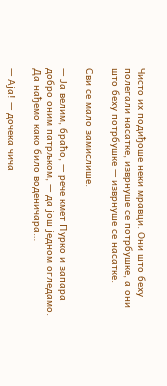Чисто их подиђоше неки мравци. Они што беху полегали насатке, изврнуше се потрбушке, а они што беху потрбушке — изврнуше се насатке.

Сви се мало замислише.

— Ја велим, браћо, — рече кмет Пурко и запара добро оним патрљком, — да још једном огледамо. Да нађемо како било воденичара…

— Аја! — дочека чича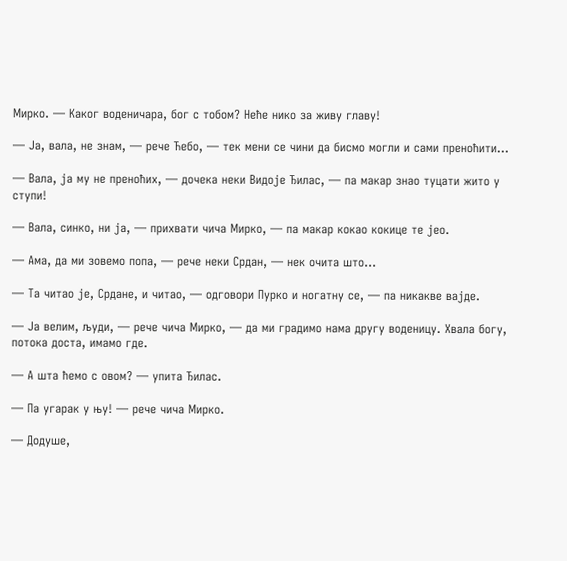Мирко. — Каког воденичара, бог с тобом? Неће нико за живу главу!

— Ја, вала, не знам, — рече Ћебо, — тек мени се чини да бисмо могли и сами преноћити…

— Вала, ја му не преноћих, — дочека неки Видоје Ђилас, — па макар знао туцати жито у ступи!

— Вала, синко, ни ја, — прихвати чича Мирко, — па макар кокао кокице те јео.

— Ама, да ми зовемо попа, — рече неки Срдан, — нек очита што…

— Та читао је, Срдане, и читао, — одговори Пурко и ногатну се, — па никакве вајде.

— Ја велим, људи, — рече чича Мирко, — да ми градимо нама другу воденицу. Хвала богу, потока доста, имамо где.

— А шта ћемо с овом? — упита Ђилас.

— Па угарак у њу! — рече чича Мирко.

— Додуше,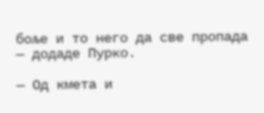боље и то него да све пропада — додаде Пурко.

— Од кмета и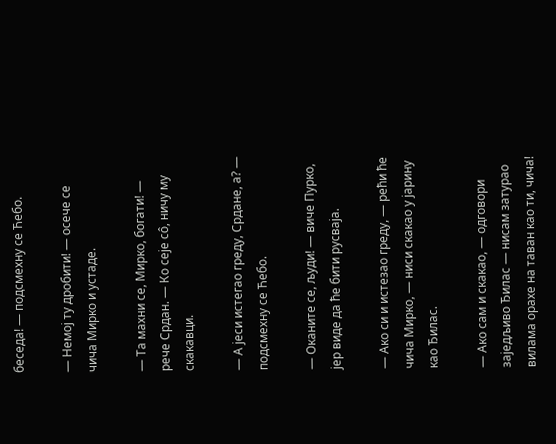беседа! — подсмехну се Ћебо.

— Немој ту дробити! — осече се чича Мирко и устаде.

— Та махни се, Мирко, богати! — рече Срдан. — Ко сеје со̂, ничу му скакавци.

— А јеси истегао греду, Срдане, а? — подсмехну се Ћебо.

— Оканите се, људи! — виче Пурко, јер виде да ће бити русваја.

— Ако си и истезао греду, — рећи ће чича Мирко, — ниси скакао у јарину као Ђилас.

— Ако сам и скакао, — одговори заједљиво Ђилас — нисам затурао вилама орахе на таван као ти, чича!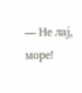— Не лај, море!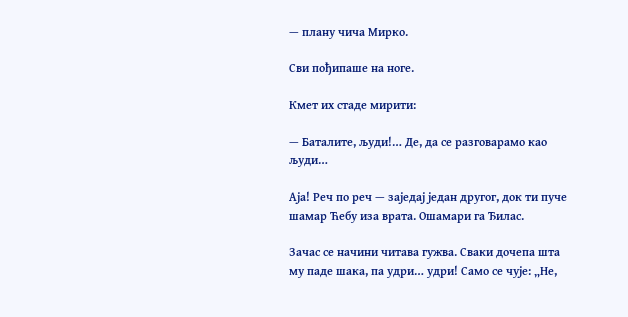— плану чича Мирко.

Сви пођипаше на ноге.

Кмет их стаде мирити:

— Баталите, људи!… Де, да се разговарамо као људи…

Аја! Реч по реч — заједај један другог, док ти пуче шамар Ћебу иза врата. Ошамари га Ђилас.

Зачас се начини читава гужва. Сваки дочепа шта му паде шака, па удри… удри! Само се чује: „Не,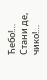Ћебо!… Стани де, чико!…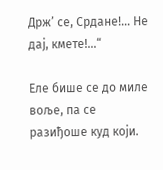Држ’ се, Срдане!… Не дај, кмете!…“

Еле бише се до миле воље, па се разиђоше куд који.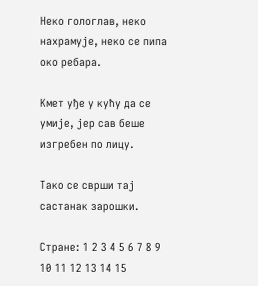Неко гологлав, неко нахрамује, неко се пипа око ребара.

Кмет уђе у кућу да се умије, јер сав беше изгребен по лицу.

Тако се сврши тај састанак зарошки.

Стране: 1 2 3 4 5 6 7 8 9 10 11 12 13 14 15